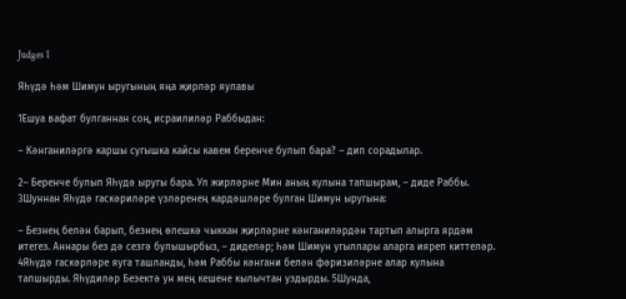Judges 1

Яһүдә һәм Шимун ыругының яңа җирләр яулавы

1Ешуа вафат булганнан соң, исраилиләр Раббыдан:

– Кәнганиләргә каршы сугышка кайсы кавем беренче булып бара? – дип сорадылар.

2– Беренче булып Яһүдә ыругы бара. Ул жирләрне Мин аның кулына тапшырам, – диде Раббы. 3Шуннан Яһүдә гаскәриләре үзләренең кардәшләре булган Шимун ыругына:

– Безнең белән барып, безнең өлешкә чыккан җирләрне кәнганиләрдән тартып алырга ярдәм итегез. Аннары без дә сезгә булышырбыз, – диделәр; һәм Шимун угыллары аларга ияреп киттеләр.
4Яһүдә гаскәрләре яуга ташланды, һәм Раббы кәнгани белән фәризиләрне алар кулына тапшырды. Яһүдиләр Безектә ун мең кешене кылычтан уздырды. 5Шунда,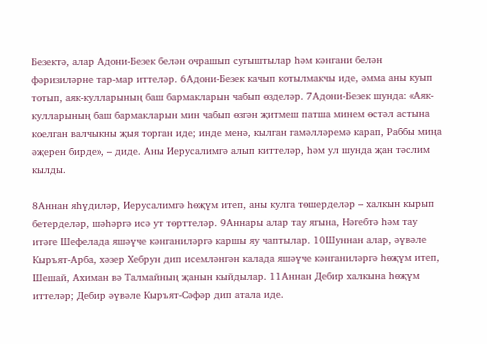Безектә, алар Адони-Безек белән очрашып сугыштылар һәм кәнгани белән фәризиләрне тар-мар иттеләр. 6Адони-Безек качып котылмакчы иде, әмма аны куып тотып, аяк-кулларының баш бармакларын чабып өзделәр. 7Адони-Безек шунда: «Аяк-кулларының баш бармакларын мин чабып өзгән җитмеш патша минем өстәл астына коелган валчыкны җыя торган иде; инде менә, кылган гамәлләремә карап, Раббы миңа әҗерен бирде», – диде. Аны Иерусалимгә алып киттеләр, һәм ул шунда җан тәслим кылды.

8Аннан яһүдиләр, Иерусалимгә һөҗүм итеп, аны кулга төшерделәр – халкын кырып бетерделәр, шәһәргә исә ут төрттеләр. 9Аннары алар тау ягына, Нәгебтә һәм тау итәге Шефелада яшәүче кәнганиләргә каршы яу чаптылар. 10Шуннан алар, әүвәле Кыръят-Арба, хәзер Хебрун дип исемләнгән калада яшәүче кәнганиләргә һөҗүм итеп, Шешай, Ахиман вә Талмайның җанын кыйдылар. 11Аннан Дебир халкына һөҗүм иттеләр; Дебир әүвәле Кыръят-Сәфәр дип атала иде.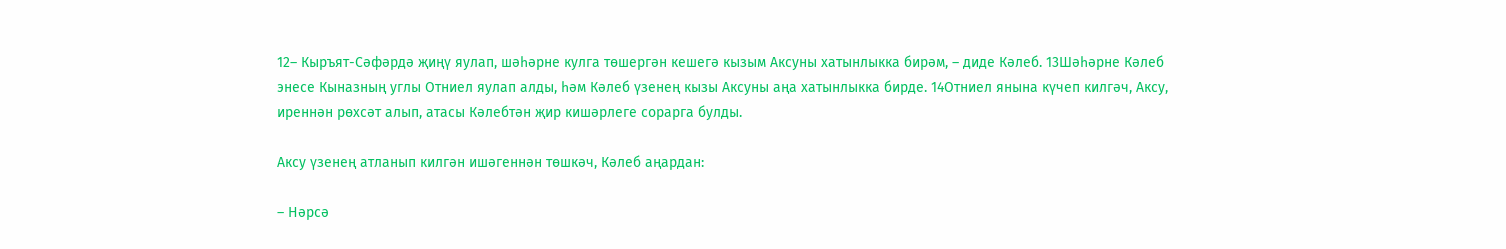12– Кыръят-Сәфәрдә җиңү яулап, шәһәрне кулга төшергән кешегә кызым Аксуны хатынлыкка бирәм, – диде Кәлеб. 13Шәһәрне Кәлеб энесе Кыназның углы Отниел яулап алды, һәм Кәлеб үзенең кызы Аксуны аңа хатынлыкка бирде. 14Отниел янына күчеп килгәч, Аксу, иреннән рөхсәт алып, атасы Кәлебтән җир кишәрлеге сорарга булды.

Аксу үзенең атланып килгән ишәгеннән төшкәч, Кәлеб аңардан:

– Нәрсә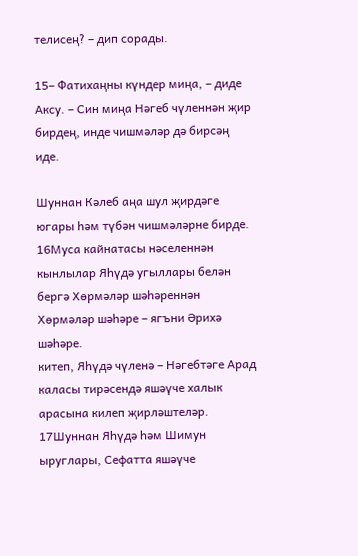телисең? – дип сорады.

15– Фатихаңны күндер миңа, – диде Аксу. – Син миңа Нәгеб чүленнән җир бирдең, инде чишмәләр дә бирсәң иде.

Шуннан Кәлеб аңа шул җирдәге югары һәм түбән чишмәләрне бирде.
16Муса кайнатасы нәселеннән кынлылар Яһүдә угыллары белән бергә Хөрмәләр шәһәреннән
Хөрмәләр шәһәре – ягъни Әрихә шәһәре.
китеп, Яһүдә чүленә – Нәгебтәге Арад каласы тирәсендә яшәүче халык арасына килеп җирләштеләр.
17Шуннан Яһүдә һәм Шимун ыруглары, Сефатта яшәүче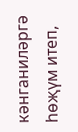кәнганиләргә һөҗүм итеп,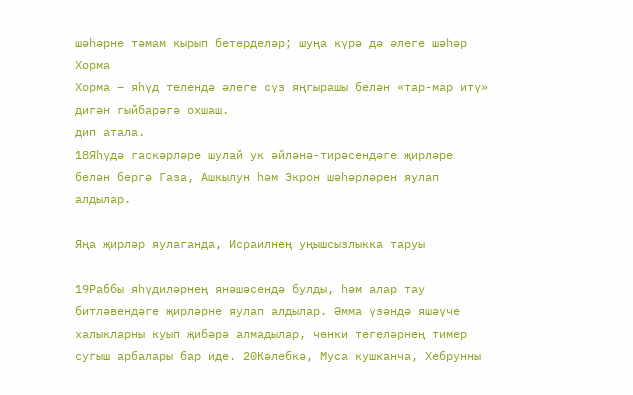шәһәрне тәмам кырып бетерделәр; шуңа күрә дә әлеге шәһәр Хорма
Хорма – яһүд телендә әлеге сүз яңгырашы белән «тар-мар итү» дигән гыйбарәгә охшаш.
дип атала.
18Яһүдә гаскәрләре шулай ук әйләнә-тирәсендәге җирләре белән бергә Газа, Ашкылун һәм Экрон шәһәрләрен яулап алдылар.

Яңа җирләр яулаганда, Исраилнең уңышсызлыкка таруы

19Раббы яһүдиләрнең янәшәсендә булды, һәм алар тау битләвендәге җирләрне яулап алдылар. Әмма үзәндә яшәүче халыкларны куып җибәрә алмадылар, чөнки тегеләрнең тимер сугыш арбалары бар иде. 20Кәлебкә, Муса кушканча, Хебрунны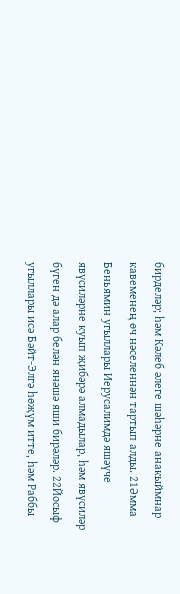бирделәр; һәм Кәлеб әлеге шәһәрне анакыймнар кавеменең өч нәселеннән тартып алды. 21Әмма Беньямин угыллары Иерусалимдә яшәүче явүсиләрне куып җибәрә алмадылар, һәм явүсиләр бүген дә алар белән янәшә яши бирәләр. 22Йосыф угыллары исә Бәйт-Элгә һөҗүм итте, һәм Раббы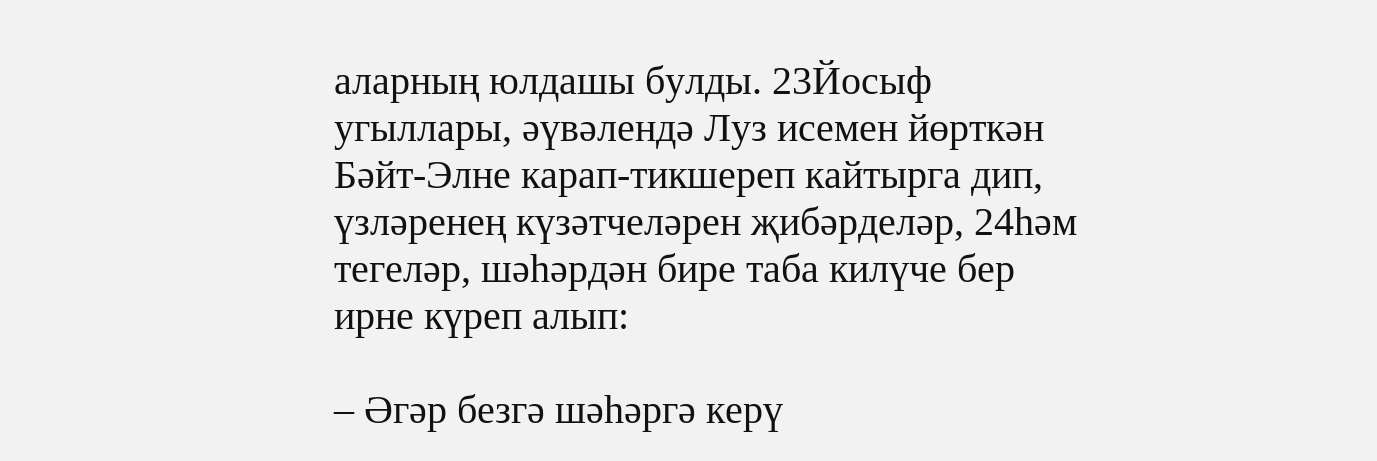аларның юлдашы булды. 23Йосыф угыллары, әүвәлендә Луз исемен йөрткән Бәйт-Элне карап-тикшереп кайтырга дип, үзләренең күзәтчеләрен җибәрделәр, 24һәм тегеләр, шәһәрдән бире таба килүче бер ирне күреп алып:

– Әгәр безгә шәһәргә керү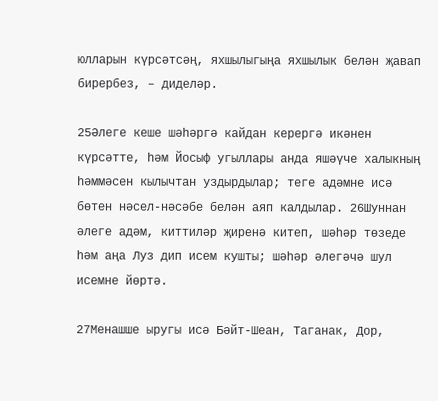юлларын күрсәтсәң, яхшылыгыңа яхшылык белән җавап бирербез, – диделәр.

25Әлеге кеше шәһәргә кайдан керергә икәнен күрсәтте, һәм Йосыф угыллары анда яшәүче халыкның һәммәсен кылычтан уздырдылар; теге адәмне исә бөтен нәсел-нәсәбе белән аяп калдылар. 26Шуннан әлеге адәм, киттиләр җиренә китеп, шәһәр төзеде һәм аңа Луз дип исем кушты; шәһәр әлегәчә шул исемне йөртә.

27Менашше ыругы исә Бәйт-Шеан, Таганак, Дор,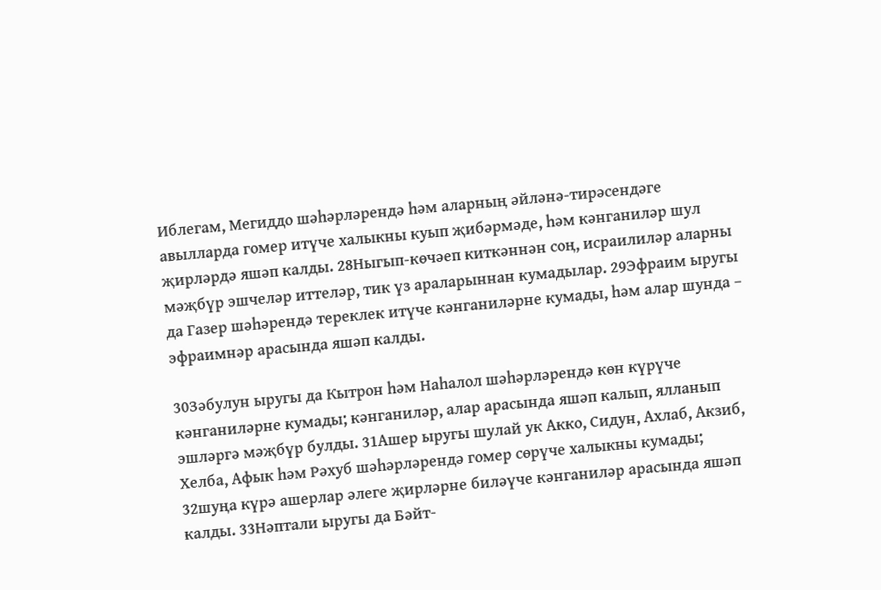Иблегам, Мегиддо шәһәрләрендә һәм аларның әйләнә-тирәсендәге авылларда гомер итүче халыкны куып җибәрмәде, һәм кәнганиләр шул җирләрдә яшәп калды. 28Ныгып-көчәеп киткәннән соң, исраилиләр аларны мәҗбүр эшчеләр иттеләр, тик үз араларыннан кумадылар. 29Эфраим ыругы да Газер шәһәрендә тереклек итүче кәнганиләрне кумады, һәм алар шунда – эфраимнәр арасында яшәп калды.

30Зәбулун ыругы да Кытрон һәм Наһалол шәһәрләрендә көн күрүче кәнганиләрне кумады; кәнганиләр, алар арасында яшәп калып, ялланып эшләргә мәҗбүр булды. 31Ашер ыругы шулай ук Акко, Сидун, Ахлаб, Акзиб, Хелба, Афык һәм Рәхуб шәһәрләрендә гомер сөрүче халыкны кумады; 32шуңа күрә ашерлар әлеге җирләрне биләүче кәнганиләр арасында яшәп калды. 33Нәптали ыругы да Бәйт-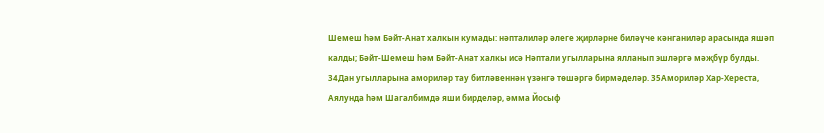Шемеш һәм Бәйт-Анат халкын кумады: нәпталиләр әлеге җирләрне биләүче кәнганиләр арасында яшәп калды; Бәйт-Шемеш һәм Бәйт-Анат халкы исә Нәптали угылларына ялланып эшләргә мәҗбүр булды. 34Дан угылларына амориләр тау битләвеннән үзәнгә төшәргә бирмәделәр. 35Амориләр Хар-Хереста, Аялунда һәм Шагалбимдә яши бирделәр, әмма Йосыф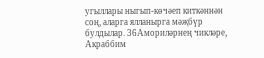угыллары ныгып-көчәеп киткәннән соң, аларга ялланырга мәҗбүр булдылар. 36Амориләрнең чикләре, Акраббим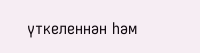үткеленнән һәм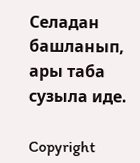Селадан башланып, ары таба сузыла иде.

Copyright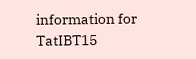information for TatIBT15